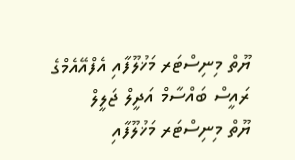ޔޫތް މިނިސްޓަރ މަޚުލޫފާއި އެފްއޭއެމްގެ ރައީސް ބައްސާމް އަދީލް ޖަލީލް
ޔޫތް މިނިސްޓަރ މަޚުލޫފާއި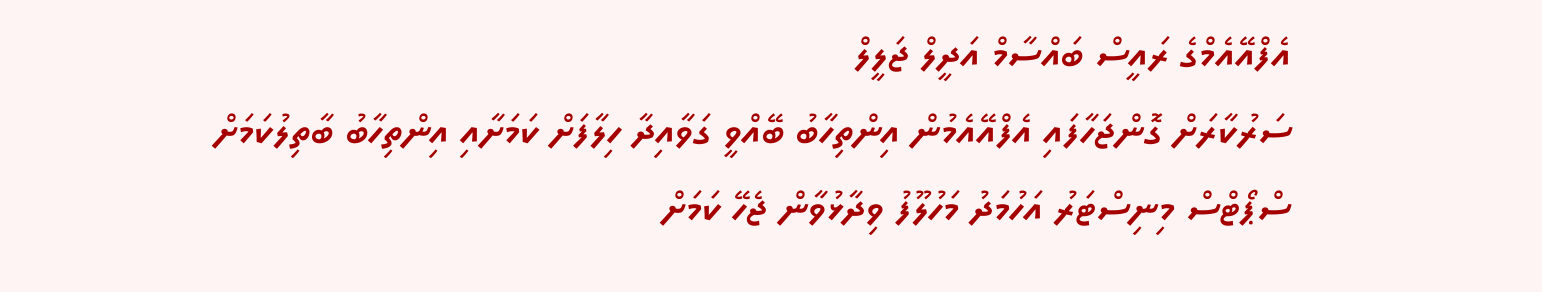އެފްއޭއެމްގެ ރައީސް ބައްސާމް އަދީލް ޖަލީލް
ސަރުކާރަށް ގޮންޖަހާފައި އެފްއޭއެމުން އިންތިހާބު ބޭއްވީ ގަވާއިދާ ހިލާފަށް ކަމަށާއި އިންތިހާބު ބާތިލުކަމަށް ސްޕޯޓްސް މިނިސްޓަރު އަހުމަދު މަހުލޫފު ވިދާޅުވާން ޖެހޭ ކަމަށް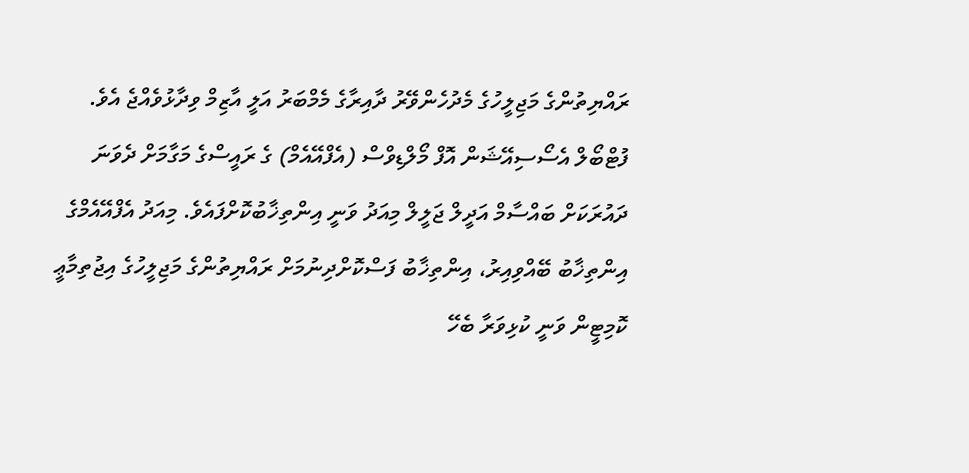ރައްޔިތުންގެ މަޖިލީހުގެ މެދުހެންވޭރު ދާއިރާގެ މެމްބަރު އަލީ އާޒިމް ވިދާޅުވެއްޖެ އެވެ.
ފުޓްބޯލް އެސޯސިއޭޝަން އޮފް މޯލްޑިވްސް (އެފްއޭއެމް) ގެ ރައީސްގެ މަގާމަށް ދެވަނަ ދައުރަކަށް ބައްސާމް އަދީލް ޖަލީލް މިއަދު ވަނީ އިންތިޚާބުކޮށްފައެވެ. މިއަދު އެފްއޭއެމްގެ އިންތިޚާބު ބޭއްވިއިރު، އިންތިޚާބު ފަސްކޮށްދިނުމަށް ރައްޔިތުންގެ މަޖިލީހުގެ އިޖުތިމާޢީ ކޮމިޓީން ވަނީ ކުޅިވަރާ ބެހޭ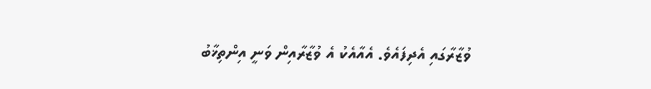ވުޒާރާގައި އެދިފައެވެ. އެއާއެކު އެ ވުޒާރާއިން ވަނީ އިންތިޚާބު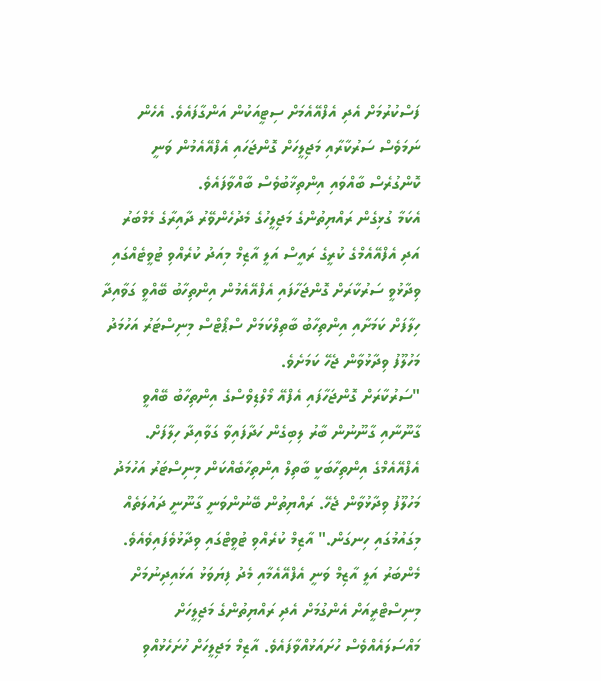ފަސްކުރުމަށް އެދި އެފްއޭއެމަށް ސިޓީއަކުން އަންގާފައެވެ. އެހެން ނަމަވެސް ސަރުކާރާއި މަޖިލީހަށް ގޮންޖަހައި އެފްއޭއެމުން ވަނީ ކޮންގުރެސް ބާއްވައި އިންތިޚާބުވެސް ބާއްވާފައެވެ.
އެކަމާ ގުޅިގެން ރައްޔިތުންގެ މަޖިލީހުގެ މެދުހެންވޭރު ދާއިރާގެ މެމްބަރު އަދި އެފްއޭއެމްގެ ކުރީގެ ރައީސް އަލީ އާޒިމް މިއަދު ކުރެއްވި ޓުވީޓެއްގައި ވިދާޅުވީ ސަރުކާރަށް ގޮންޖަހާފައި އެފްއޭއެމުން އިންތިހާބު ބޭއްވީ ގަވާއިދާ ހިލާފަށް ކަމަށާއި އިންތިހާބު ބާތިލްކަމަށް ސްޕޯޓްސް މިނިސްޓަރު އަހުމަދު މަހުލޫފު ވިދާޅުވާން ޖެހޭ ކަމަށެވެ.
"ސަރުކާރަށް ގޮންޖަހާފައި އެފްއޭ މޯލްޑިވްސްގެ އިންތިހާބު ބޭއްވީ ގާނޫނާއި ގާނޫނުން ބާރު ލިބިގެން ހަދާފައިވާ ގަވާއިދާ ހިލާފަށް. އެފްއޭއެމްގެ އިންތިހާބަކީ ބާތިލް އިންތިހާބެއްކަން މިނިސްޓަރު އަހުމަދު މަހުލޫފު ވިދާޅުވާން ޖެހޭ. ރައްޔިތުން ބޭނުންވަނީ ގާނޫނީ ދައުލަތެއް މިގައުމުގައި ހިނގަން." އާޒިމް ކުރެއްވި ޓުވީޓްގައި ވިދާޅުވެފައިވެއެވެ.
މެންބަރު އަލީ އާޒިމް ވަނީ އެފްއޭއެމާއި މެދު ފިޔަވަޅު އަޅައިދިނުމަށް މިނިސްޓްރީއަށް އެންގުމަށް އެދި ރައްޔިތުންގެ މަޖިލީހަށް މައްސަލައެއްވެސް ހުށައަޅުއްވާފައެވެ. އާޒިމް މަޖިލީހަށް ހުށަހެޅުއްވި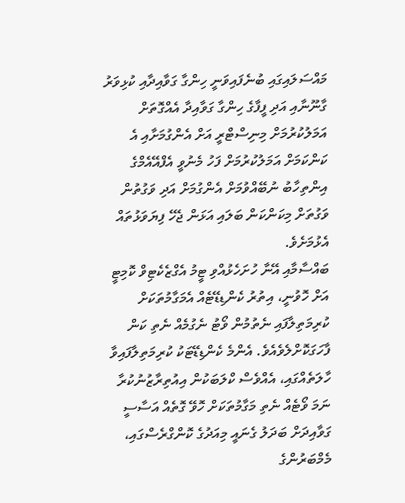މައްސަލައިގައި ބުނެފައިވަނީ ހިންގާ ގަވާއިދާއި ކުޅިވަރު ގާނޫނާއި އަދި ފީފާގެ ހިންގާ ގަވާއިދާ އެއްގޮތަށް އަމަލުކުރުމަށް މިނިސްޓްރީ އަށް އެންގުމަށާއި އެ ކަންކަމަށް އަމަލުކުރުމަށް ފަހު މެނުވީ އެފްއޭއެމްގެ އިންތިހާބު ނުބޭއްވުމަށް އެންގުމަށް އަދި ވަގުތުން ވަގުތަށް މިކަންކަން ބަލައި އަޅަން ޖެހޭ ފިޔަވަޅުތައް އެޅުމަށެވެ.
ބައްސާމާއި އޭނާ ހުށަހެޅުއްވި ޓީމު އެގްޒެކެޓިވް ކޮމިޓީ އަށް ހޮވުނީ، އިތުރު ކެންޑިޑޭޓެއް އެމަގާމުތަކަށް ކުރިމަތިލާފައި ނެތުމުން ވޯޓު ނެގުމެއް ނެތި ކަން ފާހަގަކޮށްލެވެއެވެ. އެންމެ ކެންޑިޑޭޓަކު ކުރިމަތިލާފައިވާ ހާލަތެއްގައި، އެއްވެސް ކްލަބަކުން އިއުތިރާޒުނުކުރާ ނަމަ ވޯޓެއް ނެތި މަގާމުތަކަށް ހޮވޭ ގޮތެއް އަސާސީ ގަވާއިދަށް ބަދަލު ގެނައީ މިއަދުގެ ކޮންގްރެސްގައި، މެމްބަރުންގެ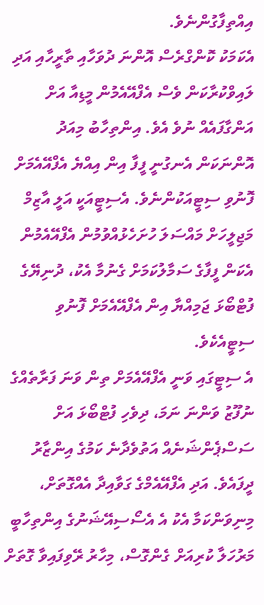އިއްތިފާގުންނެވެ.
އެކަމަކު ކޮންގްރެސް އޮންނަ ދުވަހާއި ތާރީހާއި އަދި ލައިވްކުރާކަން ވެސް އެފްއޭއެމުން މީޑިއާ އަށް އަންގާފައެއް ނުވެ އެވެ. އިންތިހާބު މިއަދު އޮންނަކަން އެނގުނީ ފީފާ އިން އިއްޔެ އެފްއޭއެމަށް ފޮނުވި ސިޓީއަކުންނެވެ. އެސިޓީއަކީ އަލީ އާޒިމް މަޖިލީހަށް މައްސަލަ ހުށަހެޅުއްވުމުން އެފްއޭއެމުން އެކަން ފީފާގެ ސަމާލުކަމަށް ގެނުމާ އެކު، ދުނިޔޭގެ ފުޓްބޯޅަ ޖަމިއްޔާ އިން އެފްއޭއެމަށް ފޮނުވި ސިޓީއެކެވެ.
އެ ސިޓީގައި ވަނީ އެފްއޭއެމަށް ތިން ވަނަ ފަރާތެއްގެ ނުފޫޒު ވަންނަ ނަމަ، ދިވެހި ފުޓްބޯޅަ އަށް ސަސްޕެންޝަނެއް އަތުވެދާނެ ކަމުގެ އިންޒާރު ދީފައެވެ. އަދި އެފްއޭއެމްގެ ގަވާއިދާ އެއްގޮތަށް، މިނިވަންކަމާ އެކު އެ އެސޯސިއޭޝަނުގެ އިންތިހާބީ މަރުހަލާ ކުރިއަށް ގެންގޮސް، މިހާރު ރޭވިފައިވާ ގޮތަށް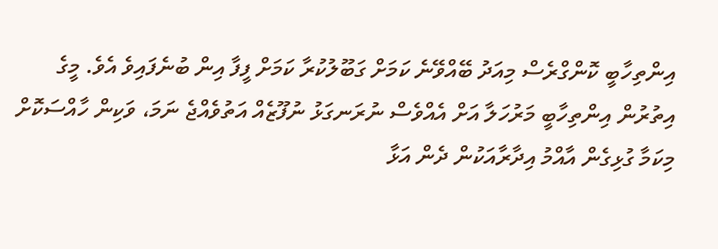އިންތިހާބީ ކޮންގްރެސް މިއަދު ބޭއްވޭނެ ކަމަށް ގަބޫލުކުރާ ކަމަށް ފީފާ އިން ބުނެފައިވެ އެވެ. މީގެ އިތުރުން އިންތިހާބީ މަރުހަލާ އަށް އެއްވެސް ނުރަނގަޅު ނުފޫޒެއް އަތުވެއްޖެ ނަމަ، ވަކިން ހާއްސަކޮށް މިކަމާ ގުޅިގެން އާއްމު އިދާރާއަކުން ދެން އަޅާ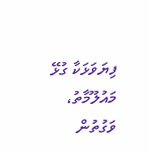ފިޔަވަޅަކާ ގުޅޭ މައުލޫމާތު، ވަގުތުން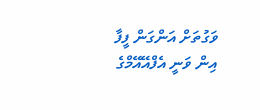ވަގުތަށް އަންގަން ފީފާ އިން ވަނީ އެފްއޭއޭމްގެ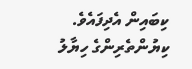ކިބައިން އެދިފައެވެ.
ކިޔުންތެރިންގެ ހިޔާލު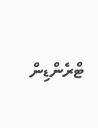ޓްރެންޑިން